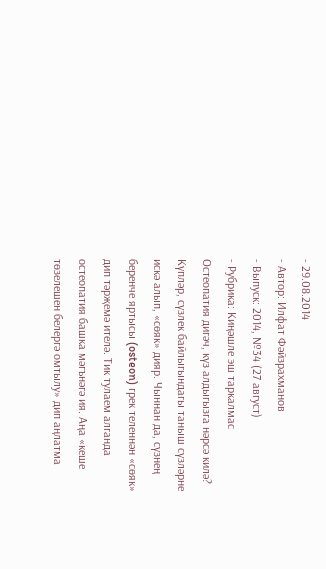- 29.08.2014
- Автор: Илфат Фәйзрахманов
- Выпуск: 2014, №34 (27 август)
- Рубрика: Киңәшле эш таркалмас
Остеопатия дигәч, күз алдыгызга нәрсә килә? Күпләр, сүзлек байлыгындагы таныш сүзләрне искә алып, «сөяк» дияр. Чыннан да, сүзнең беренче яртысы (osteon) грек теленнән «сөяк» дип тәрҗемә ителә. Тик тулаем алганда остеопатия башка мәгънәгә ия. Аңа «кеше төзелешен белергә омтылу» дип аңлатма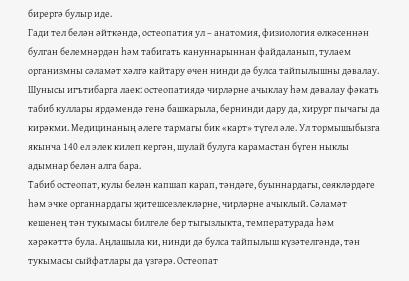бирергә булыр иде.
Гади тел белән әйткәндә, остеопатия ул – анатомия, физиология өлкәсеннән булган белемнәрдән һәм табигать кануннарыннан файдаланып, тулаем организмны сәламәт хәлгә кайтару өчен нинди дә булса тайпылышны дәвалау. Шунысы игътибарга лаек: остеопатиядә чирләрне ачыклау һәм дәвалау фәкать табиб куллары ярдәмендә генә башкарыла, бернинди дару да, хирург пычагы да кирәкми. Медицинаның әлеге тармагы бик «карт» түгел әле. Ул тормышыбызга якынча 140 ел элек килеп кергән, шулай булуга карамастан бүген ныклы адымнар белән алга бара.
Табиб остеопат, кулы белән капшап карап, тәндәге, буыннардагы, сөякләрдәге һәм эчке органнардагы җитешсезлекләрне, чирләрне ачыклый. Сәламәт кешенең тән тукымасы билгеле бер тыгызлыкта, температурада һәм хәрәкәттә була. Аңлашыла ки, нинди дә булса тайпылыш күзәтелгәндә, тән тукымасы сыйфатлары да үзгәрә. Остеопат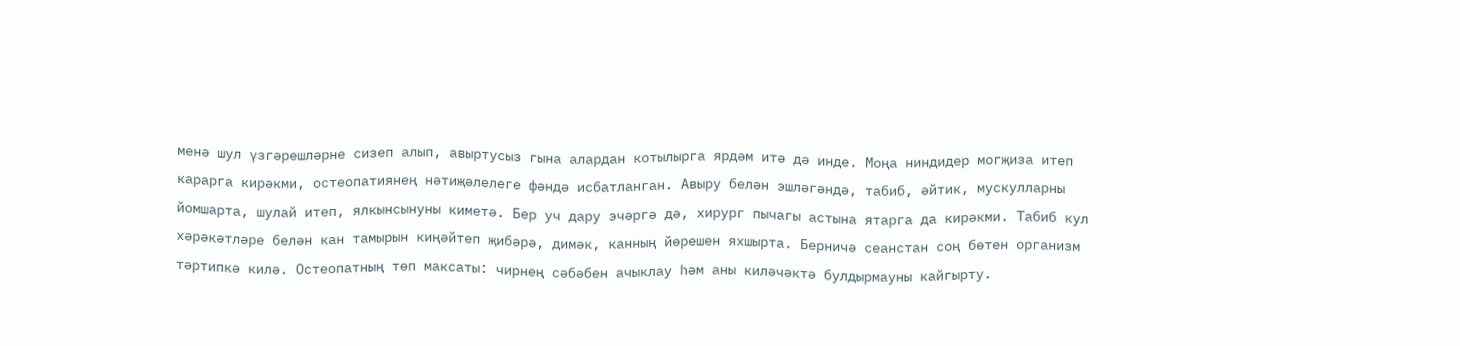менә шул үзгәрешләрне сизеп алып, авыртусыз гына алардан котылырга ярдәм итә дә инде. Моңа ниндидер могҗиза итеп карарга кирәкми, остеопатиянең нәтиҗәлелеге фәндә исбатланган. Авыру белән эшләгәндә, табиб, әйтик, мускулларны йомшарта, шулай итеп, ялкынсынуны киметә. Бер уч дару эчәргә дә, хирург пычагы астына ятарга да кирәкми. Табиб кул хәрәкәтләре белән кан тамырын киңәйтеп җибәрә, димәк, канның йөрешен яхшырта. Берничә сеанстан соң бөтен организм тәртипкә килә. Остеопатның төп максаты: чирнең сәбәбен ачыклау һәм аны киләчәктә булдырмауны кайгырту.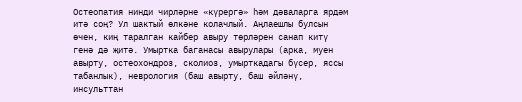Остеопатия нинди чирләрне «күрергә» һәм дәваларга ярдәм итә соң? Ул шактый өлкәне колачлый. Аңлаешлы булсын өчен, киң таралган кайбер авыру төрләрен санап китү генә дә җитә. Умыртка баганасы авырулары (арка, муен авырту, остеохондроз, сколиоз, умырткадагы бүсер, яссы табанлык), неврология (баш авырту, баш әйләнү, инсульттан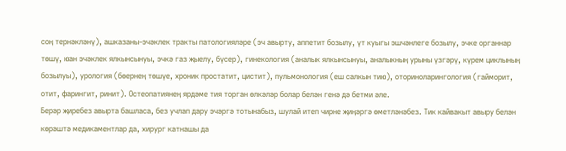соң тернәкләнү), ашказаны-эчәклек тракты патологияләре (эч авырту, аппетит бозылу, үт куыгы эшчәнлеге бозылу, эчке органнар төшү, юан эчәклек ялкынсынуы, эчкә газ җыелу, бүсер), гинекология (аналык ялкынсынуы, аналыкның урыны үзгәрү, күрем циклының бозылуы), урология (бөернең төшүе, хроник простатит, цистит), пульмонология (еш салкын тию), оториноларингология (гайморит, отит, фарингит, ринит). Остеопатиянең ярдәме тия торган өлкәләр болар белән генә дә бетми әле.
Берәр җиребез авырта башласа, без учлап дару эчәргә тотынабыз, шулай итеп чирне җиңәргә өметләнәбез. Тик кайвакыт авыру белән көрәштә медикаментлар да, хирург катнашы да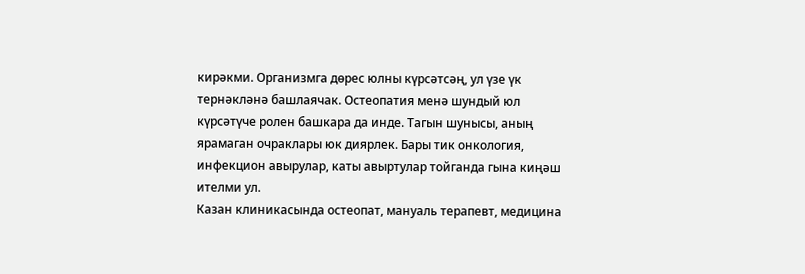кирәкми. Организмга дөрес юлны күрсәтсәң, ул үзе үк тернәкләнә башлаячак. Остеопатия менә шундый юл күрсәтүче ролен башкара да инде. Тагын шунысы, аның ярамаган очраклары юк диярлек. Бары тик онкология, инфекцион авырулар, каты авыртулар тойганда гына киңәш ителми ул.
Казан клиникасында остеопат, мануаль терапевт, медицина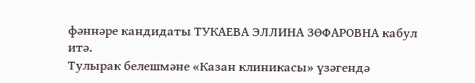фәннәре кандидаты ТУКАЕВА ЭЛЛИНА ЗӨФАРОВНА кабул итә.
Тулырак белешмәне «Казан клиникасы» үзәгендә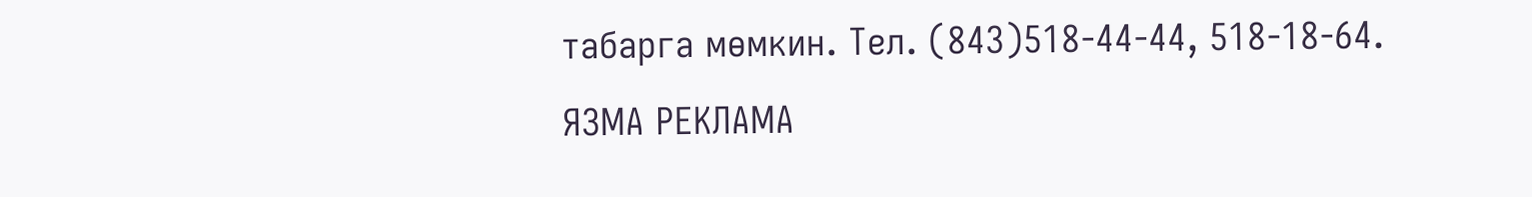табарга мөмкин. Тел. (843)518-44-44, 518-18-64.
ЯЗМА РЕКЛАМА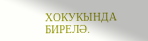ХОКУКЫНДА БИРЕЛӘ.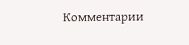Комментарии